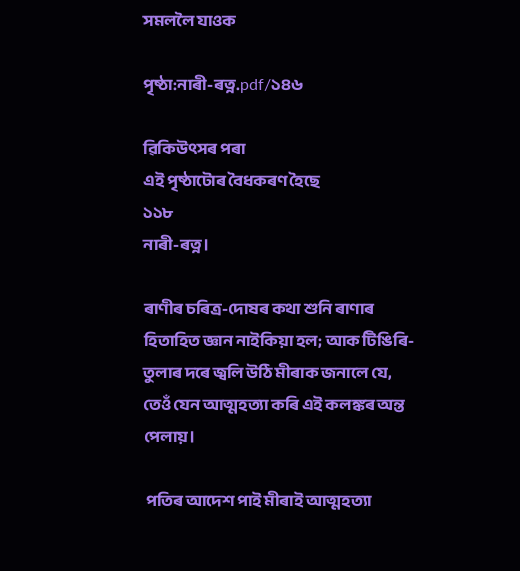সমললৈ যাওক

পৃষ্ঠা:নাৰী-ৰত্ন.pdf/১৪৬

ৱিকিউৎসৰ পৰা
এই পৃষ্ঠাটোৰ বৈধকৰণ হৈছে
১১৮
নাৰী-ৰত্ন।

ৰাণীৰ চৰিত্ৰ-দোষৰ কথা শুনি ৰাণাৰ হিতাহিত জ্ঞান নাইকিয়া হল; আক টিঙিৰি-তুলাৰ দৰে জ্বলি উঠি মীৰাক জনালে যে, তেওঁ যেন আত্মহত্যা কৰি এই কলঙ্কৰ অন্ত পেলায়।

 পতিৰ আদেশ পাই মীৰাই আত্মহত্যা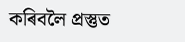কৰিবলৈ প্ৰস্তুত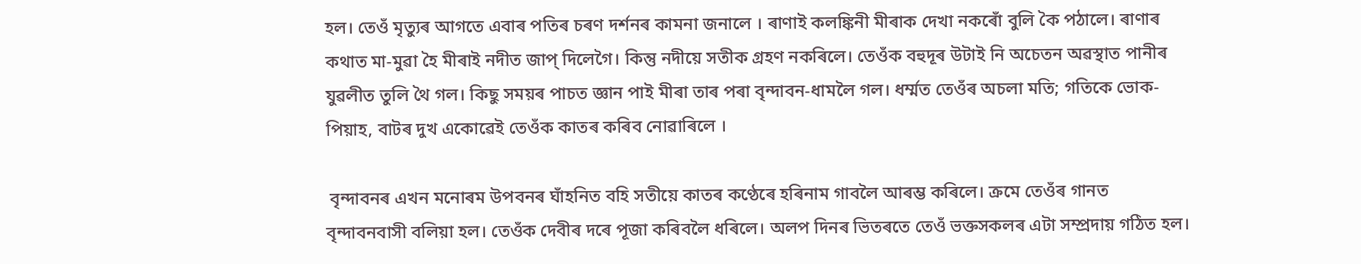হল। তেওঁ মৃত্যুৰ আগতে এবাৰ পতিৰ চৰণ দৰ্শনৰ কামনা জনালে । ৰাণাই কলঙ্কিনী মীৰাক দেখা নকৰোঁ বুলি কৈ পঠালে। ৰাণাৰ কথাত মা-মুৱা হৈ মীৰাই নদীত জাপ্ দিলেগৈ। কিন্তু নদীয়ে সতীক গ্ৰহণ নকৰিলে। তেওঁক বহুদূৰ উটাই নি অচেতন অৱস্থাত পানীৰ যুৱলীত তুলি থৈ গল। কিছু সময়ৰ পাচত জ্ঞান পাই মীৰা তাৰ পৰা বৃন্দাবন-ধামলৈ গল। ধৰ্ম্মত তেওঁৰ অচলা মতি; গতিকে ভোক-পিয়াহ, বাটৰ দুখ একোৱেই তেওঁক কাতৰ কৰিব নোৱাৰিলে ।

 বৃন্দাবনৰ এখন মনোৰম উপবনৰ ঘাঁহনিত বহি সতীয়ে কাতৰ কণ্ঠেৰে হৰিনাম গাবলৈ আৰম্ভ কৰিলে। ক্ৰমে তেওঁৰ গানত বৃন্দাবনবাসী বলিয়া হল। তেওঁক দেবীৰ দৰে পূজা কৰিবলৈ ধৰিলে। অলপ দিনৰ ভিতৰতে তেওঁ ভক্তসকলৰ এটা সম্প্রদায় গঠিত হল।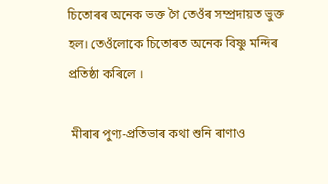চিতোৰৰ অনেক ভক্ত গৈ তেওঁৰ সম্প্রদায়ত ভুক্ত হল। তেওঁলোকে চিতোৰত অনেক বিষ্ণু মন্দিৰ প্রতিষ্ঠা কৰিলে ।

 মীৰাৰ পুণ্য-প্রতিভাৰ কথা শুনি ৰাণাও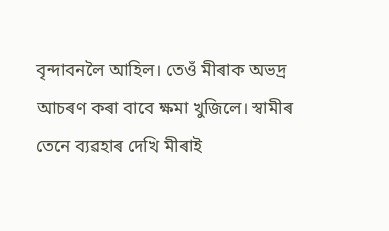বৃন্দাবনলৈ আহিল। তেওঁ মীৰাক অভদ্ৰ আচৰণ কৰা বাবে ক্ষমা খুজিলে। স্বামীৰ তেনে ব্যৱহাৰ দেখি মীৰাই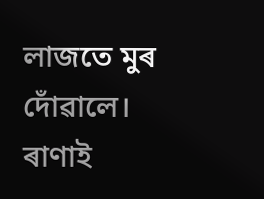লাজতে মুৰ দোঁৱালে। ৰাণাই